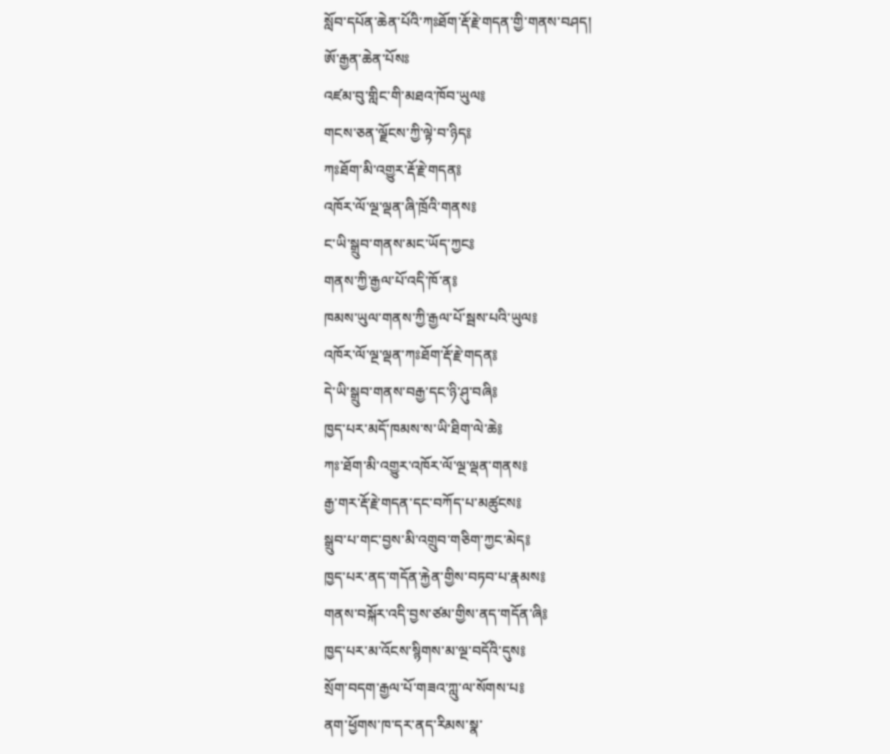སློབ་དཔོན་ཆེན་པོའི་ཀཿཐོག་རྡོ་རྗེ་གདན་གྱི་གནས་བཤད།
ཨོ་རྒྱན་ཆེན་པོསཿ
འཛམ་བུ་གླིང་གི་མཐའ་ཁོབ་ཡུལ༔
གངས་ཅན་ལྗོངས་ཀྱི་ལྟེ་བ་ཉིད༔
ཀཿཐོག་མི་འགྱུར་རྡོ་རྗེ་གདན༔
འཁོར་ལོ་ལྔ་ལྡན་ཞི་ཁྲོའི་གནས༔
ང་ཡི་སྒྲུབ་གནས་མང་ཡོད་ཀྱང༔
གནས་ཀྱི་རྒྱལ་པོ་འདི་ཁོ་ན༔
ཁམས་ཡུལ་གནས་ཀྱི་རྒྱལ་པོ་སྦས་པའི་ཡུལ༔
འཁོར་ལོ་ལྔ་ལྡན་ཀཿཐོག་རྡོ་རྗེ་གདན༔
དེ་ཡི་སྒྲུབ་གནས་བརྒྱ་དང་ཉི་ཤུ་བཞི༔
ཁྱད་པར་མདོ་ཁམས་ས་ཡི་ཐིག་ལེ་ཆེ༔
ཀཿ་ཐོག་མི་འགྱུར་འཁོར་ལོ་ལྔ་ལྡན་གནས༔
རྒྱ་གར་རྡོ་རྗེ་གདན་དང་བཀོད་པ་མཚུངས༔
སྒྲུབ་པ་གང་བྱས་མི་འགྲུབ་གཅིག་ཀྱང་མེད༔
ཁྱད་པར་ནད་གདོན་རྐྱེན་གྱིས་བཏབ་པ་རྣམས༔
གནས་བསྐོར་འདི་བྱས་ཙམ་གྱིས་ནད་གདོན་ཞི༔
ཁྱད་པར་མ་འོངས་སྙིགས་མ་ལྔ་བདོའི་དུས༔
སྲོག་བདག་རྒྱལ་པོ་གཟའ་ཀླུ་ལ་སོགས་པ༔
ནག་ཕྱོགས་ཁ་དར་ནད་རིམས་སྣ་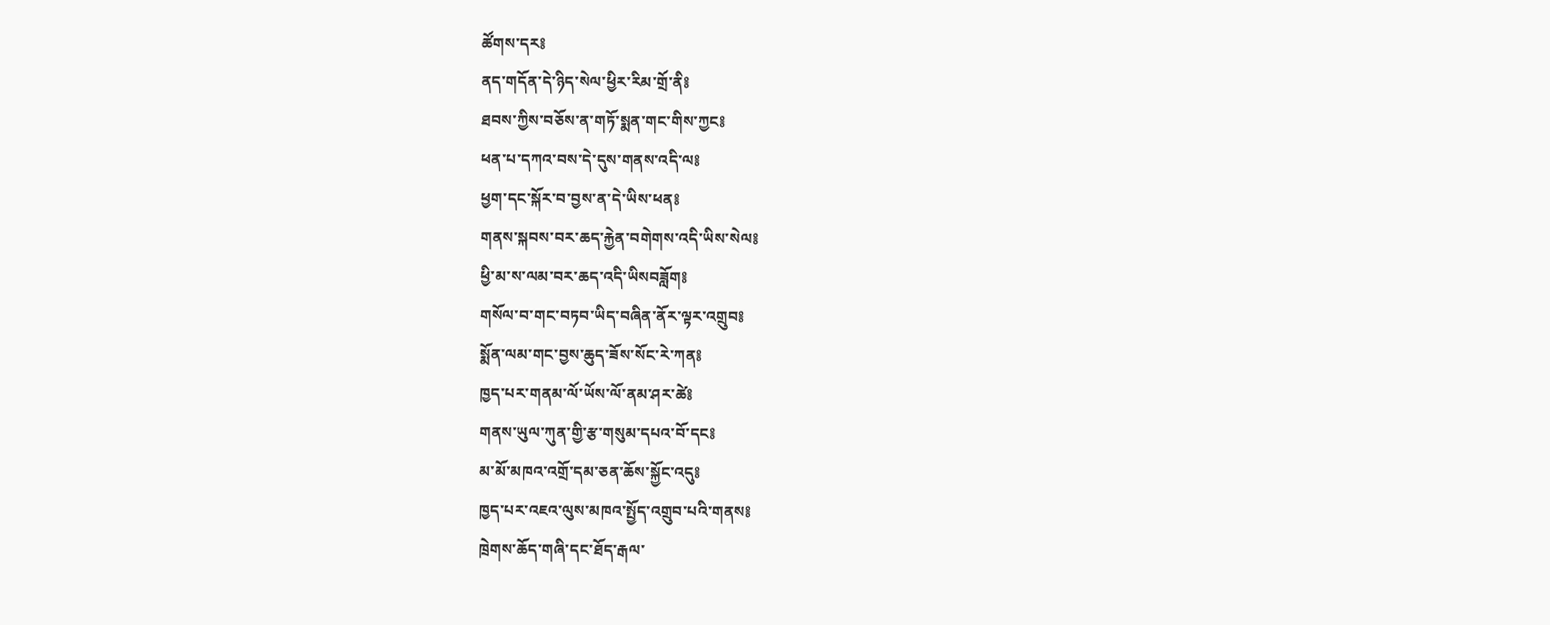ཚོགས་དར༔
ནད་གདོན་དེ་ཉིད་སེལ་ཕྱིར་རིམ་གྲོ་ནི༔
ཐབས་ཀྱིས་བཅོས་ན་གཏོ་སྨན་གང་གིས་ཀྱང༔
ཕན་པ་དཀའ་བས་དེ་དུས་གནས་འདི་ལ༔
ཕྱག་དང་སྐོར་བ་བྱས་ན་དེ་ཡིས་ཕན༔
གནས་སྐབས་བར་ཆད་རྐྱེན་བགེགས་འདི་ཡིས་སེལ༔
ཕྱི་མ་ས་ལམ་བར་ཆད་འདི་ཡིསབཟློག༔
གསོལ་བ་གང་བཏབ་ཡིད་བཞིན་ནོར་ལྟར་འགྲུབ༔
སྨོན་ལམ་གང་བྱས་ཆུད་ཟོས་སོང་རེ་ཀན༔
ཁྱད་པར་གནམ་ལོ་ཡོས་ལོ་ནམ་ཤར་ཚེ༔
གནས་ཡུལ་ཀུན་གྱི་རྩ་གསུམ་དཔའ་བོ་དང༔
མ་མོ་མཁའ་འགྲོ་དམ་ཅན་ཆོས་སྐྱོང་འདུ༔
ཁྱད་པར་འཇའ་ལུས་མཁའ་སྤྱོད་འགྲུབ་པའི་གནས༔
ཁྲེགས་ཆོད་གཞི་དང་ཐོད་རྒལ་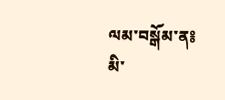ལམ་བསྒོམ་ན༔
མི་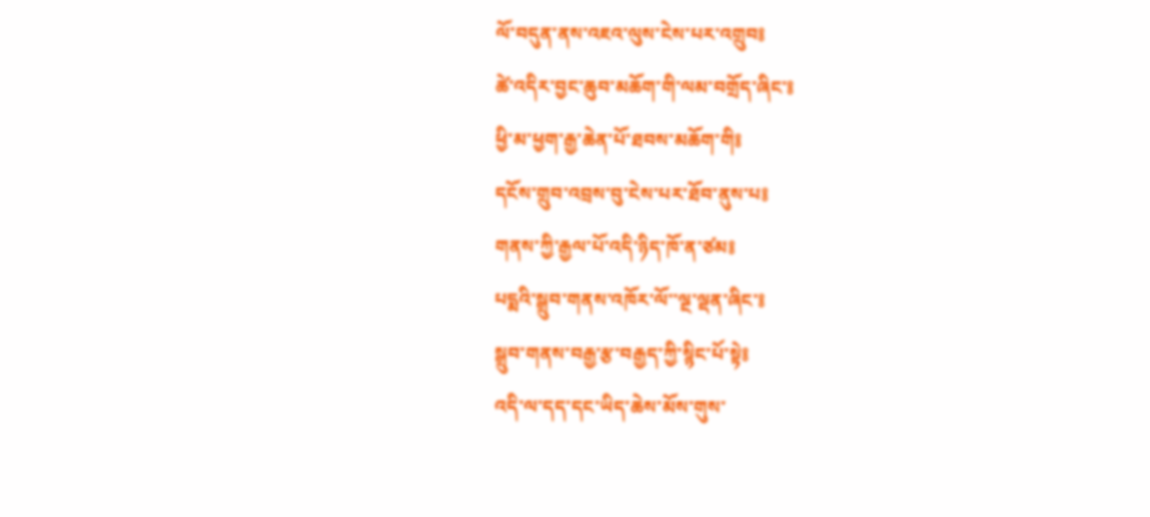ལོ་བདུན་ནས་འཇའ་ལུས་ངེས་པར་འགྲུབ༔
ཚེ་འདིར་བྱང་ཆུབ་མཆོག་གི་ལམ་བགྲོད་ཞིང་༔
ཕྱི་མ་ཕྱག་རྒྱ་ཆེན་པོ་ཐབས་མཆོག་གི༔
དངོས་གྲུབ་འབྲས་བུ་ངེས་པར་ཐོབ་ནུས་པ༔
གནས་ཀྱི་རྒྱལ་པོ་འདི་ཉིད་ཁོ་ན་ཙམ༔
པདྨའི་སྒྲུབ་གནས་འཁོར་ལོ་་ལྔ་ལྡན་ཞིང་༔
སྒྲུབ་གནས་བརྒྱ་རྩ་བརྒྱད་ཀྱི་སྙིང་པོ་སྟེ༔
འདི་ལ་དད་དང་ཡིད་ཆེས་མོས་གུས་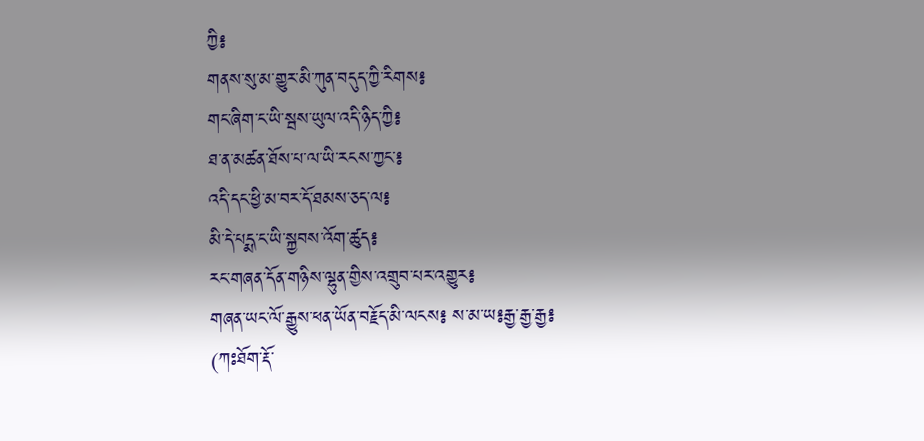ཀྱི༔
གནས་སུ་མ་གྱུར་མི་ཀུན་བདུད་ཀྱི་རིགས༔
གང་ཞིག་ང་ཡི་སྦས་ཡུལ་འདི་ཉིད་ཀྱི༔
ཐ་ན་མཚན་ཐོས་པ་ལ་ཡི་རངས་ཀྱང་༔
འདི་དང་ཕྱི་མ་བར་དོ་ཐམས་ཅད་ལ༔
མི་དེ་པདྨ་ང་ཡི་སྐྱབས་འོག་ཚུད༔
རང་གཞན་དོན་གཉིས་ལྷུན་གྱིས་འགྲུབ་པར་འགྱུར༔
གཞན་ཡང་ལོ་རྒྱུས་ཕན་ཡོན་བརྗོད་མི་ལངས༔ ས་མ་ཡ༔རྒྱ་རྒྱ་རྒྱ༔
(ཀཿཐོག་རྡོ་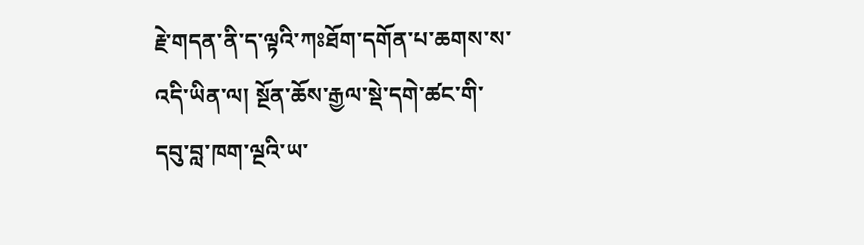རྗེ་གདན་ནི་ད་ལྟའི་ཀཿཐོག་དགོན་པ་ཆགས་ས་འདི་ཡིན་ལ། སྔོན་ཆོས་རྒྱལ་སྡེ་དགེ་ཚང་གི་དབུ་བླ་ཁག་ལྔའི་ཡ་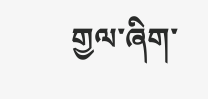གྱལ་ཞིག་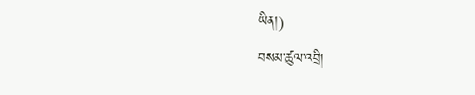ཡིན།)
བསམ་ཚུལ་འབྲི།